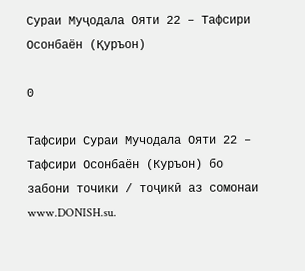Сураи Муҷодала Ояти 22 – Тафсири Осонбаён (Қуръон)

0

Тафсири Сураи Мучодала Ояти 22 – Тафсири Осонбаён (Куръон) бо забони точики / тоҷикӣ аз сомонаи www.DONISH.su.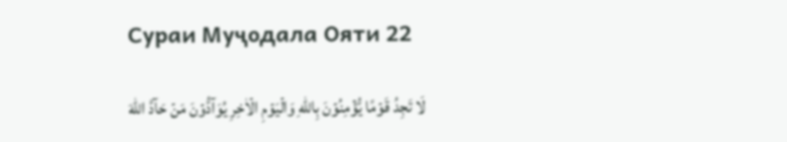Сураи Муҷодала Ояти 22

لَا تَجِدُ قَوۡمًا يُّؤۡمِنُوۡنَ بِاللّٰهِ وَالۡيَوۡمِ الۡاٰخِرِ يُوَآدُّوۡنَ مَنۡ حَآدَّ اللّٰهَ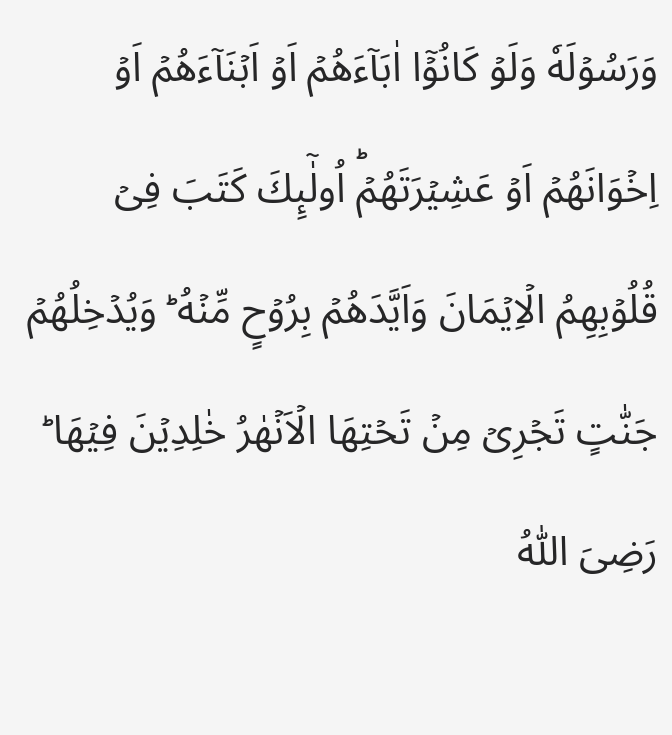وَرَسُوۡلَهٗ وَلَوۡ كَانُوۡۤا اٰبَآءَهُمۡ اَوۡ اَبۡنَآءَهُمۡ اَوۡ اِخۡوَانَهُمۡ اَوۡ عَشِيۡرَتَهُمۡ‌ؕ اُولٰٓٮِٕكَ كَتَبَ فِىۡ قُلُوۡبِهِمُ الۡاِيۡمَانَ وَاَيَّدَهُمۡ بِرُوۡحٍ مِّنۡهُ‌ ؕ وَيُدۡخِلُهُمۡ جَنّٰتٍ تَجۡرِىۡ مِنۡ تَحۡتِهَا الۡاَنۡهٰرُ خٰلِدِيۡنَ فِيۡهَا‌ ؕ رَضِىَ اللّٰهُ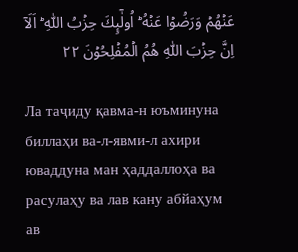عَنۡهُمۡ وَرَضُوۡا عَنۡهُ‌ ؕ اُولٰٓٮِٕكَ حِزۡبُ اللّٰهِ‌ ؕ اَلَاۤ اِنَّ حِزۡبَ اللّٰهِ هُمُ الۡمُفۡلِحُوۡنَ ٢٢

Ла таҷиду қавма-н юъминуна биллаҳи ва-л-явми-л ахири юваддуна ман ҳаддаллоҳа ва расулаҳу ва лав кану абйаҳум ав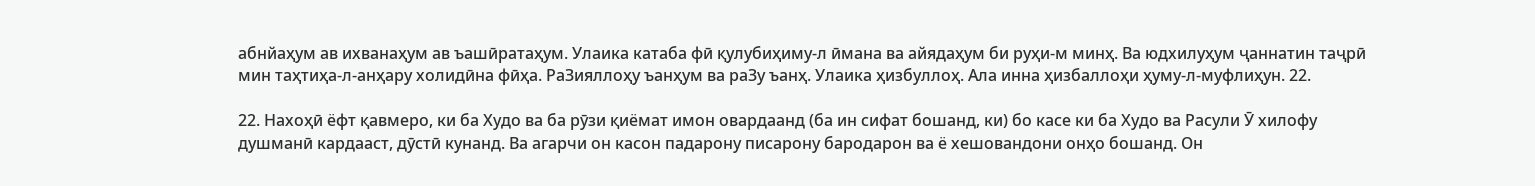абнйаҳум ав ихванаҳум ав ъашӣратаҳум. Улаика катаба фӣ қулубиҳиму-л ӣмана ва айядаҳум би руҳи-м минҳ. Ва юдхилуҳум ҷаннатин таҷрӣ мин таҳтиҳа-л-анҳару холидӣна фӣҳа. РаЗияллоҳу ъанҳум ва раЗу ъанҳ. Улаика ҳизбуллоҳ. Ала инна ҳизбаллоҳи ҳуму-л-муфлиҳун. 22.

22. Нахоҳӣ ёфт қавмеро, ки ба Худо ва ба рӯзи қиёмат имон овардаанд (ба ин сифат бошанд, ки) бо касе ки ба Худо ва Расули Ӯ хилофу душманӣ кардааст, дӯстӣ кунанд. Ва агарчи он касон падарону писарону бародарон ва ё хешовандони онҳо бошанд. Он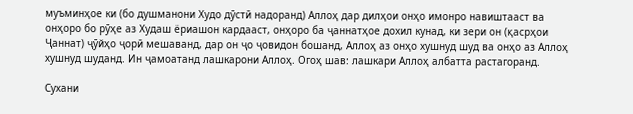муъминҳое ки (бо душманони Худо дӯстӣ надоранд) Аллоҳ дар дилҳои онҳо имонро навиштааст ва онҳоро бо рӯҳе аз Худаш ёриашон кардааст, онҳоро ба ҷаннатҳое дохил кунад, ки зери он (қасрҳои Ҷаннат) ҷӯйҳо ҷорӣ мешаванд, дар он ҷо ҷовидон бошанд, Аллоҳ аз онҳо хушнуд шуд ва онҳо аз Аллоҳ хушнуд шуданд. Ин ҷамоатанд лашкарони Аллоҳ. Огоҳ шав: лашкари Аллоҳ албатта растагоранд.

Сухани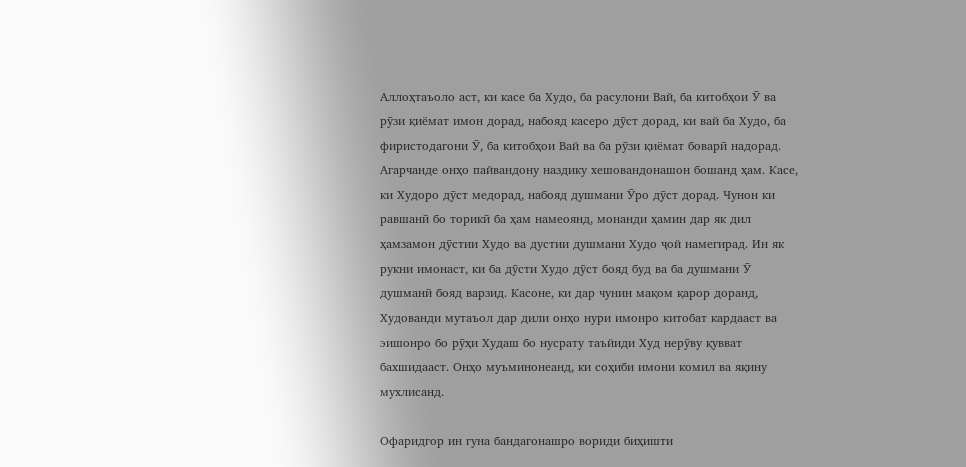Аллоҳтаъоло аст, ки касе ба Худо, ба расулони Вай, ба китобҳои Ӯ ва рӯзи қиёмат имон дорад, набояд касеро дӯст дорад, ки вай ба Худо, ба фиристодагони Ӯ, ба китобҳои Вай ва ба рӯзи қиёмат боварӣ надорад. Агарчанде онҳо пайвандону наздику хешовандонашон бошанд ҳам. Касе, ки Худоро дӯст медорад, набояд душмани Ӯро дӯст дорад. Чунон ки равшанӣ бо торикӣ ба ҳам намеоянд, монанди ҳамин дар як дил ҳамзамон дӯстии Худо ва дустии душмани Худо ҷой намегирад. Ин як рукни имонаст, ки ба дӯсти Худо дӯст бояд буд ва ба душмани Ӯ душманӣ бояд варзид. Касоне, ки дар чунин мақом қарор доранд, Худованди мутаъол дар дили онҳо нури имонро китобат кардааст ва эишонро бо рӯҳи Худаш бо нусрату таъйиди Худ нерӯву қувват бахшидааст. Онҳо муъминонеанд, ки соҳиби имони комил ва яқину мухлисанд.

Офаридгор ин гуна бандагонашро вориди биҳишти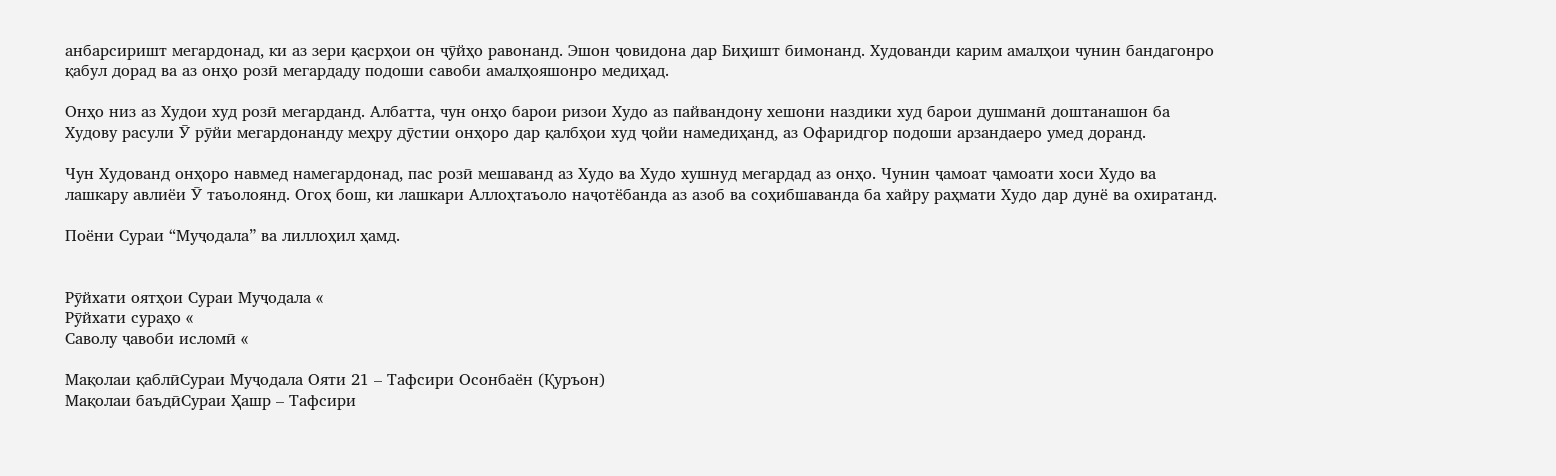анбарсиришт мегардонад, ки аз зери қасрҳои он ҷӯйҳо равонанд. Эшон ҷовидона дар Биҳишт бимонанд. Худованди карим амалҳои чунин бандагонро қабул дорад ва аз онҳо розӣ мегардаду подоши савоби амалҳояшонро медиҳад.

Онҳо низ аз Худои худ розӣ мегарданд. Албатта, чун онҳо барои ризои Худо аз пайвандону хешони наздики худ барои душманӣ доштанашон ба Худову расули Ӯ рӯйи мегардонанду меҳру дӯстии онҳоро дар қалбҳои худ ҷойи намедиҳанд, аз Офаридгор подоши арзандаеро умед доранд.

Чун Худованд онҳоро навмед намегардонад, пас розӣ мешаванд аз Худо ва Худо хушнуд мегардад аз онҳо. Чунин ҷамоат ҷамоати хоси Худо ва лашкару авлиёи Ӯ таъолоянд. Огоҳ бош, ки лашкари Аллоҳтаъоло наҷотёбанда аз азоб ва соҳибшаванда ба хайру раҳмати Худо дар дунё ва охиратанд.

Поёни Сураи “Муҷодала” ва лиллоҳил ҳамд.


Рӯйхати оятҳои Сураи Муҷодала «
Рӯйхати сураҳо «
Саволу ҷавоби исломӣ «

Мақолаи қаблӣСураи Муҷодала Ояти 21 – Тафсири Осонбаён (Қуръон)
Мақолаи баъдӣСураи Ҳашр – Тафсири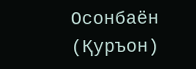Осонбаён (Қуръон)